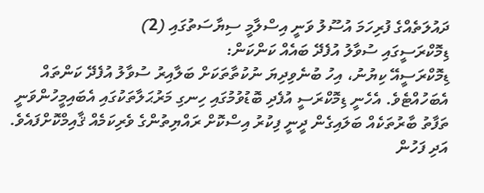ދައުލަތެއްގެ ފުރިހަމަ އުސޫލު ވަނީ އިސްލާމީ ސިޔާސަތުގައި (2)
ޑިމޮކްރަސީގައި ސުވާލު އުފެދޭ ބައެއް ކަންކަން:
ޑިމޮކްރަސީއޭ ކިޔުނު، އިހު ބުނެވިދިޔަ ނުކުތާތަކަށް ބަލާއިރު ސުވާލު އުފެދޭ ކަންތައް އެބަހުއްޓެވެ. އެހެނީ ޑިމޮކްރަސީ އުފެދި ބޮޑުވުމުގައި ހިނގި މަރުޙަލާތަކުގައި އެބައިމީހުންވަނީ ތަފާތު ބާރުތަކެއް ބަލައިގެން ދީނީ ފިކުރު އިސްކޮށް ރައްޔިތުންގެ ވެރިކަމެއް ޤާއިމްކޮށްފައެވެ. އަދި ފަހުން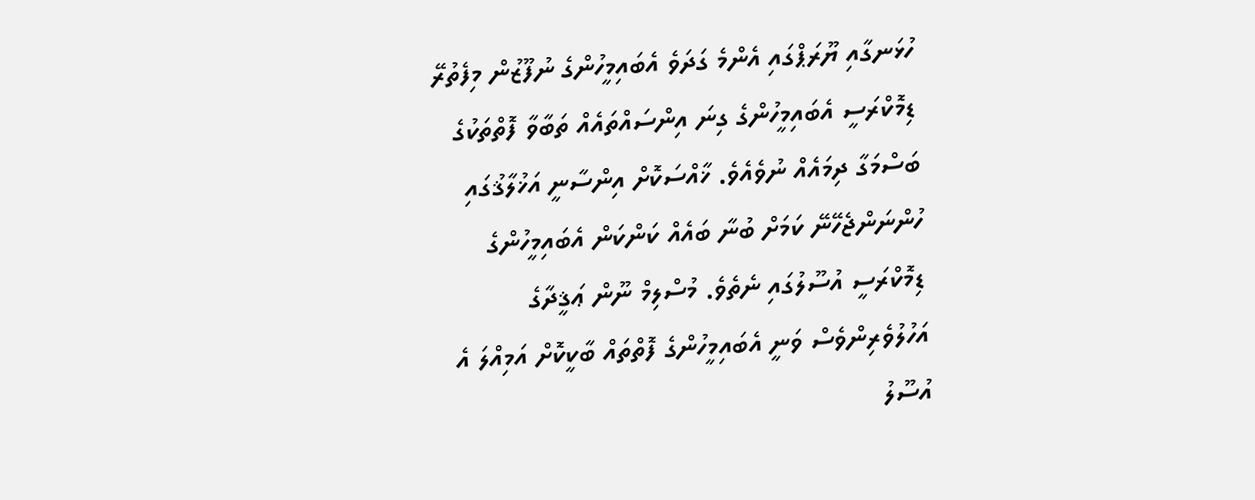ހުޅަނގާއި ޔޫރަޕްގައި އެންމެ ގަދަވެ އެބައިމީހުންގެ ނުފޫޒުން މިފެތުރޭ ޑިމޮކްރަސީ އެބައިމީހުންގެ ގިނަ އިންސައްތައެއް ތަބާވާ ފޮތްތަކުގެ ބަސްމަގާ ދިމައެއް ނުވެއެވެ. ޚާއްސަކޮށް އިންސާނީ އަޚުލާޤުގައި ހުންނަންޖެހޭނޭ ކަމަށް ބުނާ ބައެއް ކަންކަން އެބައިމީހުންގެ ޑިމޮކްރަސީ އުސޫލުގައި ނެތެވެ. މުސްލިމް ނޫން ޢަޤީދާގެ އަހުލުވެރިންވެސް ވަނީ އެބައިމީހުންގެ ފޮތްތައް ބާކީކޮށް އަމިއްލަ އެ އުސޫލު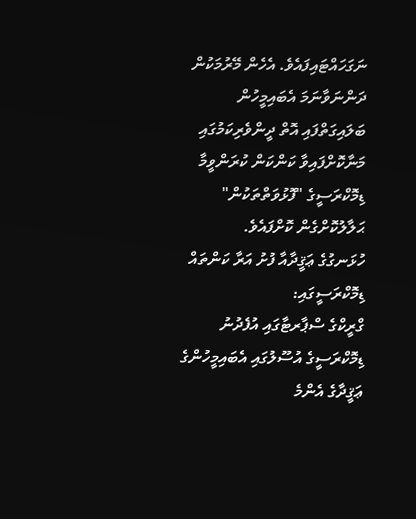ނަގަހައްޓައިފައެވެ. އެހެން މޭރުމަކުން ދަންނަވާނަމަ އެބައިމީހުން ބަލައިގަތްފައި އޮތް ދީންވެރިކަމުގައި މަނާކޮށްފައިވާ ކަންކަން ކުރަންވީމާ ޑިމޮކްރަސީގެ "ފޮޅުވަތްތަކުން" ޙަލާލުކޮށްގެން ކޮށްފައެވެ.
ހުޅަނގުގެ ޢަޤީދާއާ ފުށު އަރާ ކަންތައް ޑިމޮކްރަސީގައި:
ގްރީކްގެ ސްޕާރޓާގައި އުފެދުނު ޑިމޮކްރަސީގެ އުސޫލުގައި އެބައިމީހުންގެ ޢަޤީދާގެ އެންމެ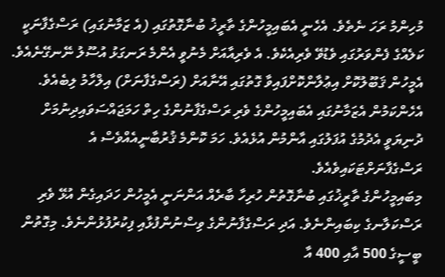މުހިންމު ރަހަ ނެތެވެ. އެހެނީ އެބައިމީހުންގެ ތާރީޚު ބުނާގޮތުގައި (އެ ޒަމާނުގައި) ރަސްގެފާނަކީ ކަލެއްގެ ފެންވަރުގައި ވެޑުވޭ ވެރިއެކެވެ. އެ ވެރިއާއަށް މެނުވީ އެންމެ ރަނގަޅު އުސޫލު ނޭނގޭނެއެވެ. އެމީހުން ޤަބޫލުކޮށް އިޢުލާންކޮށްފައިވާ ގޮތުގައި އޭނާއަށް (ރަސްގެފާނަށް) އިލްހާމު ލިބެއެވެ. އެހެންކަމުން އެޒަމާނުގައި އެބައިމީހުންގެ ވެރި ރަސްގެފާނުންގެ ހިތް ހަމަޖައްސަވައިދިނުމަށް ދުނިޔަވީ އެދުމުގެ އުފަލުގައި އާންމުން އުޅެއެވެ. ހަމަ ކޮންމެ ޤުރުބާނީއެއްވެސް އެ ރަސްގެފާނަށްޓަކައިވެއެވެ.
މިބައިމީހުންގެ ތާރީޚުގައި ބުނާގޮތުން ހުރިހާ ބާރެއް އަންނަނީ އެމީހުން ހަދައިގެން އުޅޭ ވެރި ރަސްކަލާނގެ ކިބައިންނެވެ. އަދި ރަސްގެފާނުންގެ ވިސްނުންފުޅާއި ފިކުރުފުޅުންނެވެ. މިގޮތުން ބީސީގެ 500 އާއި 400 އާ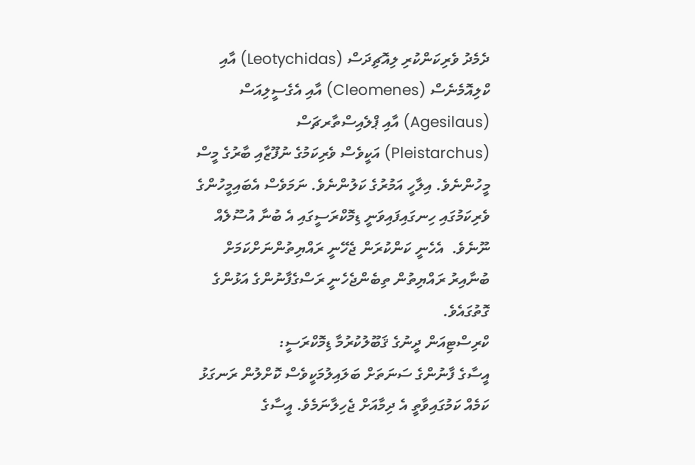ދެމެދު ވެރިކަންކުރި ލިއޮޗިދަސް (Leotychidas) އާއި ކްލިއޮމެނެސް (Cleomenes) އާއި އެގެސީލިއަސް (Agesilaus) އާއި ޕްލެއިސްތާރޗަސް (Pleistarchus) އަކީވެސް ވެރިކަމުގެ ނުފޫޒާއި ބާރުގެ މީސް މީހުންނެވެ. އިލާހީ އަމުރުގެ ކަލުންނެވެ. ނަމަވެސް އެބައިމީހުންގެ ވެރިކަމުގައި ހިނގައިފައިވަނީ ޑިމޮކްރަސީގައި އެ ބުނާ އުސޫލެއް ނޫނެވެ.  އެހެނީ ކަންކުރަން ޖެހޭނީ ރައްޔިތުންނަށްކަމަށް ބުނާއިރު ރައްޔިތުން ތިބެންޖެހެނީ ރަސްގެފާނުންގެ އަޅުންގެ ގޮތުގައެވެ.
ކްރިސްޓިއަން ދީނުގެ ޤަބޫލުކުރުމާ ޑިމޮކްރަސީ:
އީސާގެ ފާނުންގެ ސަނަތަށް ބަލައިލުމަކީވެސް ކޮށްލުން ރަނގަޅު ކަމެއް ކަމުގައިވާތީ އެ ދިމާއަށް ޖެހިލާނަމެވެ. އީސާގެ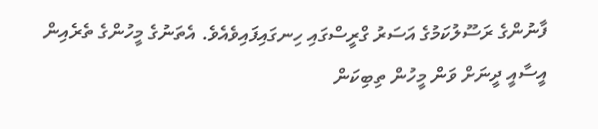ފާނުންގެ ރަސޫލުކަމުގެ އަސަރު ގްރީސްގައި ހިނގައިފައިވެއެވެ. އެތަނުގެ މީހުންގެ ތެރެއިން އީސާއީ ދީނަށް ވަން މީހުން ތިބިކަން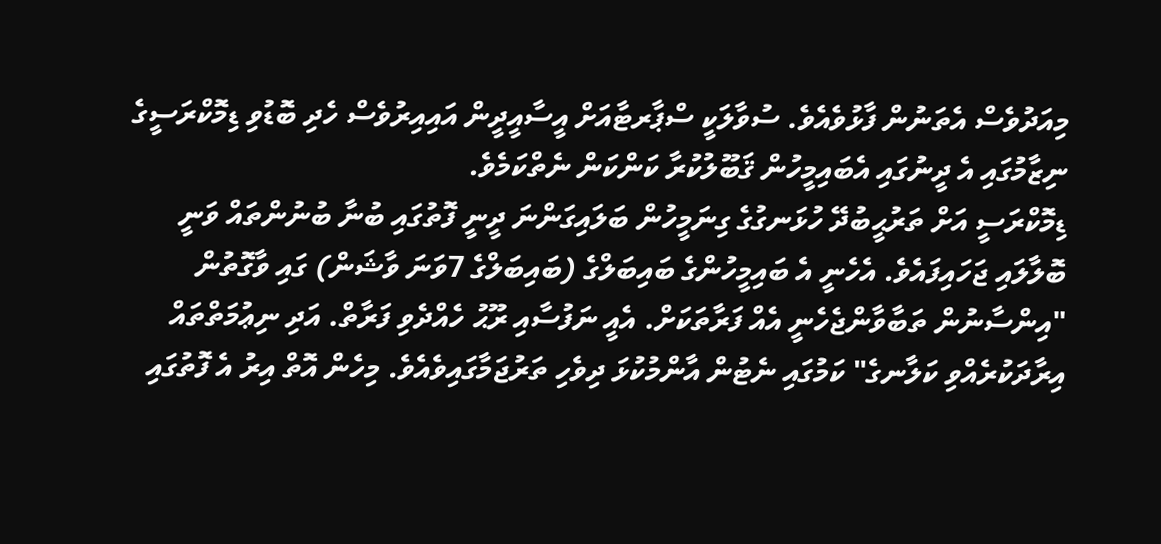މިއަދުވެސް އެތަނުން ފާޅުވެއެވެ. ސުވާލަކީ ސްޕާރޓާއަށް އީސާއީދީން އައިއިރުވެސް ހެދި ބޮޑުވި ޑިމޮކްރަސީގެ ނިޒާމުގައި އެ ދީނުގައި އެބައިމީހުން ޤަބޫލުކުރާ ކަންކަން ނެތްކަމެވެ.
ޑިމޮކްރަސީ އަށް ތަރުޙީބުދޭ ހުޅަނގުގެ ގިނަމީހުން ބަލައިގަންނަ ދީނީ ފޮތުގައި ބުނާ ބުނުންތައް ވަނީ ބޮލާލައި ޖަހައިފައެވެ. އެހެނީ އެ ބައިމީހުންގެ ބައިބަލްގެ (ބައިބަލްގެ 7ވަނަ ވާޝަން) ގައި ވާގޮތުން "އިންސާނުން ތަބާވާންޖެހެނީ އެއް ފަރާތަކަށް. އެއީ ނަފުސާއި ރޫޙު ހެއްދެވި ފަރާތް. އަދި ނިޢުމަތްތައް އިރާދަކުރެއްވި ކަލާނގެ" ކަމުގައި ނެޓުން އާންމުކުޅަ ދިވެހި ތަރުޖަމާގައިވެއެވެ. މިހެން އޮތް އިރު އެ ފޮތުގައި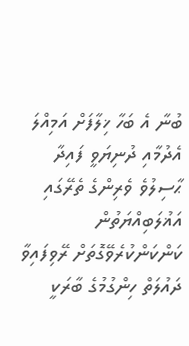ބުނާ އެ ބަހާ ޚިލާފަށް އަމިއްލަ އެދުމާއި ދުނިޔަވީ ފައިދާ ޙާސިލުވެ ވެރިންގެ ތެރޭގައި އަޣުލަބިއްޔަތުން ކަންކަންކުރެވޭގޮތަށް ރޭވިފައިވާ ދައުލަތް ހިންގުމުގެ ބާރަކީ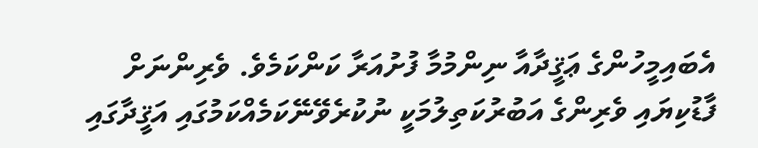އެބައިމީހުންގެ ޢަޤީދާއާ ނިންމުމާ ފުށުއަރާ ކަންކަމެވެ. ވެރިންނަށް ފާޑުކިޔައި ވެރިންގެ އަބުރުކަތިލުމަކީ ނުކުރެވޭނޭކަމެއްކަމުގައި އަޤީދާގައި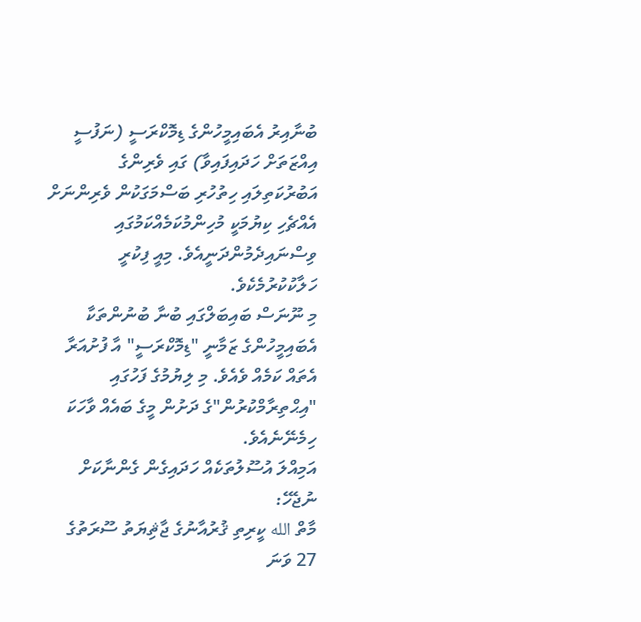ބުނާއިރު އެބައިމީހުންގެ ޑިމޮކްރަސީ (ނަފުސީ އިއްޒަތަށް ހަދައިފައިވާ) ގައި ވެރިންގެ އަބުރުކަތިލައި ހިތުހުރި ބަސްމަގަކުން ވެރިންނަށް އެއްޗެހި ކިޔުމަކީ މުހިންމުކަމެއްކަމުގައި ވިސްނައިދެމުންދަނީއެވެ. މިއީ ފިކުރީ ހަލާކުކުރުމެކެވެ.
މި ނޫނަސް ބައިބަލްގައި ބުނާ ބުނުންތަކާ އެބައިމީހުންގެ ޒަމާނީ "ޑިމޮކްރަސީ" އާ ފުށުއަރާ އެތައް ކަމެއް ވެއެވެ. މި ލިޔުމުގެ ފަހުގައި "އިޙްތިރާމްކުރުން"ގެ ދަށުން މީގެ ބައެއް ވާހަކަ ހިމެނޭނެއެވެ.
އަމިއްލަ އުސޫލުތަކެއް ހަދައިގެން ގެންނާކަށް ނުޖެހޭ:
މާތް الله ކީރިތި ޤުރުއާނުގެ ޖާޘިޔަތު ސޫރަތުގެ 27 ވަނަ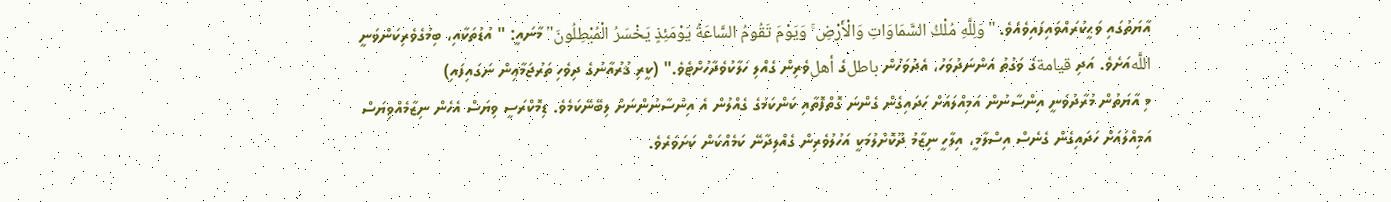އާޔަތުގައި ވަޙީކުރައްވައިފައިވެއެވެ. "وَلِلَّهِ مُلْكُ السَّمَاوَاتِ وَالْأَرْضِ ۚ وَيَوْمَ تَقُومُ السَّاعَةُ يَوْمَئِذٍ يَخْسَرُ الْمُبْطِلُونَ" މާނައީ: " އުޑުތަކާއި، ބިމުގެވެރިކަންވަނީ اللَّهއަށެވެ. އަދި قيامةގެ ވަގުތު އަންނަދުވަހު، އެދުވަހުން باطلގެ أهلވެރިން ގެއްލި ހަލާކުވެދާހުށްޓެވެ." (ކީރި ޤުރުއާނުގެ ދިވެހި ތަރުޖަމާޢިން ނަގައިފައި)
މި އާޔަތުން މުރާދުވަނީ އިންސާނުން އަމިއްލައަށް ހަދައިގެން ގެންނަ ގޮތްފޮތާއި ކަންކަމުގެ ގެއްލުން އެ އިންސާނުންނަށް ލިބޭނޭކަމެވެ. ޑިމޮކްރަސީ ވިޔަސް އެހެން ނިޒާމެއްވިޔަސް އަމިއްލައަށް ހަދައިގެން ގެނެސް އިސްލާމީ، އިލާހީ ނިޒާމު ދޫކޮށްލުމަކީ އަހުލުވެރިން ގެއްލިދާނޭ ކަމެއްކަން ކަށަވަރެވެ.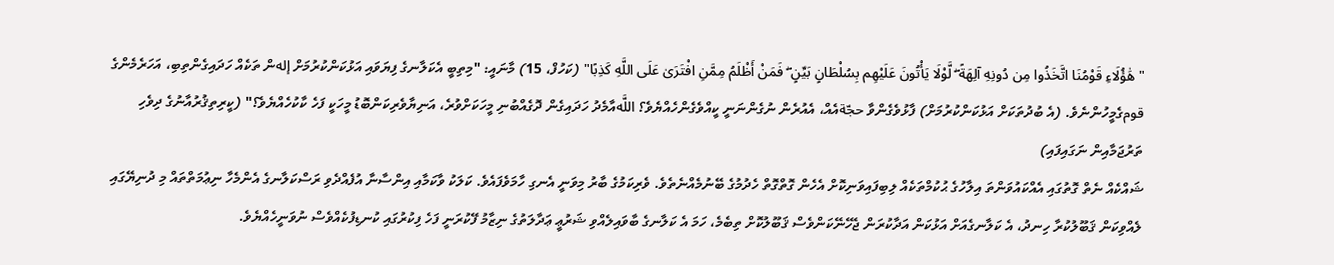"هَٰؤُلَاءِ قَوْمُنَا اتَّخَذُوا مِن دُونِهِ آلِهَةً ۖ لَّوْلَا يَأْتُونَ عَلَيْهِم بِسُلْطَانٍ بَيِّنٍ ۖ فَمَنْ أَظْلَمُ مِمَّنِ افْتَرَىٰ عَلَى اللَّهِ كَذِبًا" (ކަހުފް، 15) މާނައީ: "މިތިބީ އެކަލާނގެ ފިޔަވައި އަޅުކަންކުރުމަށް إلهން ތަކެއް ހަދައިގެންތިބި، އަހަރެމެންގެ قومގެމީހުންނެވެ. (އެ ބުދުތަކަށް އަޅުކަންކުރުމަށް) ފާޅުވެގެންވާ حجّةއެއް، އެއުރެން ނުގެންނަނީ ކީއްވެގެންހެއްޔެވެ؟ اللَّهއާމެދު ހަދައިގެން ދޮގެއްބުނި މީހަކަށްވުރެ، އަނިޔާވެރިކަންބޮޑު މީހަކީ ފަހެ ކާކުހެއްޔެވެ؟" (ކީރިތިޤުރުއާނުގެ ދިވެހި ތަރުޖަމާއިން ނަގައިފައި)
ޝައްކެއް ނެތް ގޮތުގައި އެއްކައުވަންތަ އިލާހުގެ ޙުކުމްތަކެއް ލިބިފައިވަނިކޮށް އެހެން ގޮތްގޮތް ހެދުމުގެ ބޭނުމެއްނެތެވެ. ވެރިކަމުގެ ބާރު މިވަނީ އެނގި ހާމަވެފައެވެ. ކަލަކު ވާކަމާއި އިންސާނާ އުފެއްދެވި ރަސްކަލާނގެ އެންމެހާ ނިޢުމަތްތައް މި ދުނިޔޭގައި ލެއްވިކަން ޤަބޫލުކުރާ ހިނދު، އެ ކަލާނގެއަށް އަޅުކަން އަދާކުރަން ޖެހޭނޭކަންވެސް ޤަބޫލުކޮށް ތިބެމެ، ހަމަ އެ ކަލާނގެ ބާވައިލެއްވި ޝަރުޢީ ޢަދާލަތުގެ ނިޒާމު ފޭކުރަނީ ފަހެ ފިކުރުގައި ކުނޑިފުކެއްވެސް ނުވަނީހެއްޔެވެ.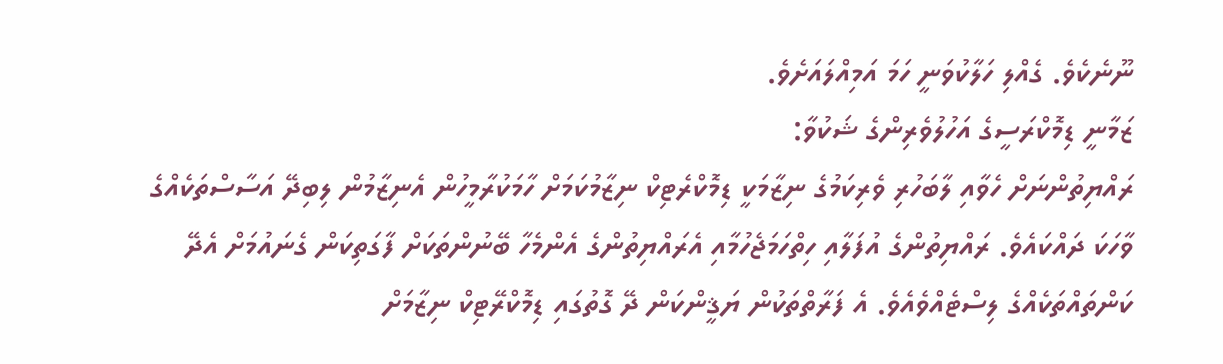ނޫނެކެވެ. ގެއްލި ހަލާކުވަނީ ހަމަ އަމިއްލައަށެވެ.
ޒަމާނީ ޑިމޮކްރަސީގެ އަހުލުވެރިންގެ ޝަކުވާ:
ރައްޔިތުންނަށް ހެވާއި ލާބަހުރި ވެރިކަމުގެ ނިޒާމަކީ ޑިމޮކްރެޓިކް ނިޒާމުކަމަށް ހާމަކުރާމީހުން އެނިޒާމުން ލިބިދޭ އަސާސްތަކެއްގެ ވާހަކަ ދައްކައެވެ. ރައްޔިތުންގެ އުފަލާއި ހިތްހަމަޖެހުމާއި އެރައްޔިތުންގެ އެންމެހާ ބޭނުންތަކަށް ފާގަތިކަން ގެނައުމަށް އެދޭ ކަންތައްތަކެއްގެ ލިސްޓެއްވެއެވެ. އެ ފަރާތްތަކުން ޔަޤީންކަން ދޭ ގޮތުގައި ޑިމޮކްރޭޓިކް ނިޒާމަށް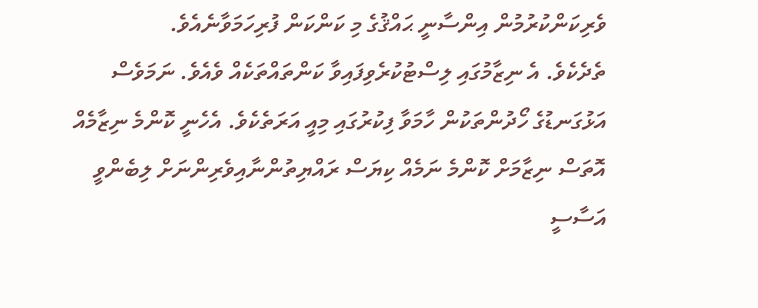ވެރިކަންކުރުމުން އިންސާނީ ޙައްޤުގެ މި ކަންކަން ފުރިހަމަވާނެއެވެ.
ތެދެކެވެ. އެ ނިޒާމުގައި ލިސްޓުކުރެވިފައިވާ ކަންތައްތަކެއް ވެއެވެ. ނަމަވެސް އަޅުގަނޑުގެ ހޯދުންތަކުން ހާމަވާ ފިކުރުގައި މިއީ އަރަތެކެވެ. އެހެނީ ކޮންމެ ނިޒާމެއް އޮތަސް ނިޒާމަށް ކޮންމެ ނަމެއް ކިޔަސް ރައްޔިތުންނާއިވެރިންނަށް ލިބެންވީ އަސާސީ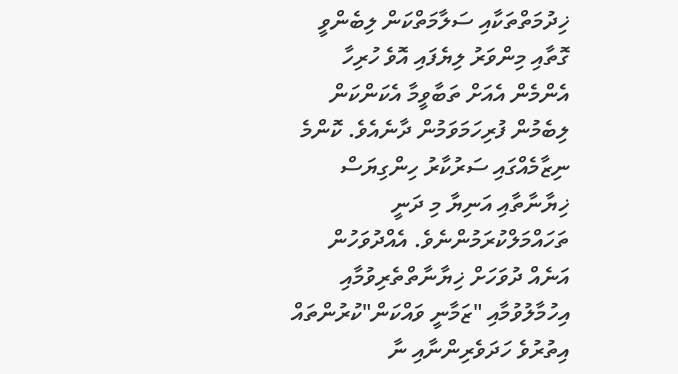ޚިދުމަތްތަކާއި ސަލާމަތްކަން ލިބެންވީ ގޮތާއި މިންވަރު ލިޔެފައި އޮވެ ހުރިހާ އެންމެން އެއަށް ތަބާވީމާ އެކަންކަން ލިބެމުން ފުރިހަމަވަމުން ދާނެއެވެ. ކޮންމެ ނިޒާމެއްގައި ސަރުކާރު ހިންގިޔަސް ޚިޔާނާތާއި އަނިޔާ މި ދަނީ ތަހައްމަލްކުރަމުންނެވެ. އެއްދުވަހުން އަނެއް ދުވަހަށް ޚިޔާނާތްތެރިވުމާއި އިހުމާލުވުމާއި "ޒަމާނީ ވައްކަން"ކުރުންތައް އިތުރުވެ ހަދަވެރިންނާއި ނާ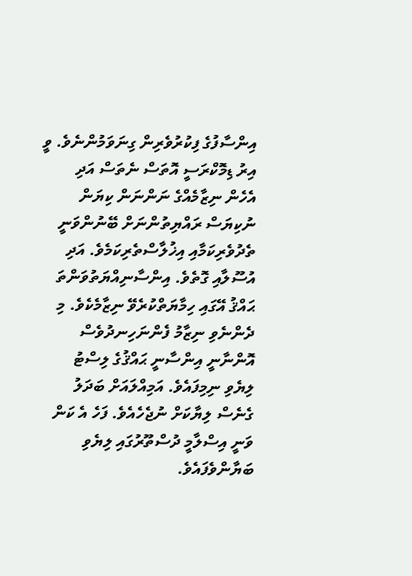އިންސާފުގެ ފިކުރުވެރިން ގިނަވަމުންނެވެ. ވީ އިރު ޑިމޮކްރަސީ އޮތަސް ނެތަސް އަދި އެހެން ނިޒާމެއްގެ ނަންނަން ކިޔަން ނުކިޔަސް ރައްޔިތުންނަށް ބޭނުންވަނީ ތެދުވެރިކަމާއި އިޚުލާސްތެރިކަމެވެ. އަދި އުސޫލާއި ގޮތެވެ. އިންސާނިއްޔަތުވަންތަ ޙައްޤު އޭގައި ހިމާޔަތްކުރެވޭ ނިޒާމެކެވެ. މި ދެންނެވި ނިޒާމު ފެންނަހިނދުވެސް އޮންނާނީ އިންސާނީ ޙައްޤުގެ ލިސްޓު ލިޔެވި ނިމިފައެވެ. އަމިއްލައަށް ބަދަލު ގެނެސް ލިޔާކަށް ނުޖެހެއެވެ. ފަހެ އެ ކަން ވަނީ އިސްލާމީ ދުސްތޫރުގައި ލިޔެވި ބަޔާންވެފައެވެ.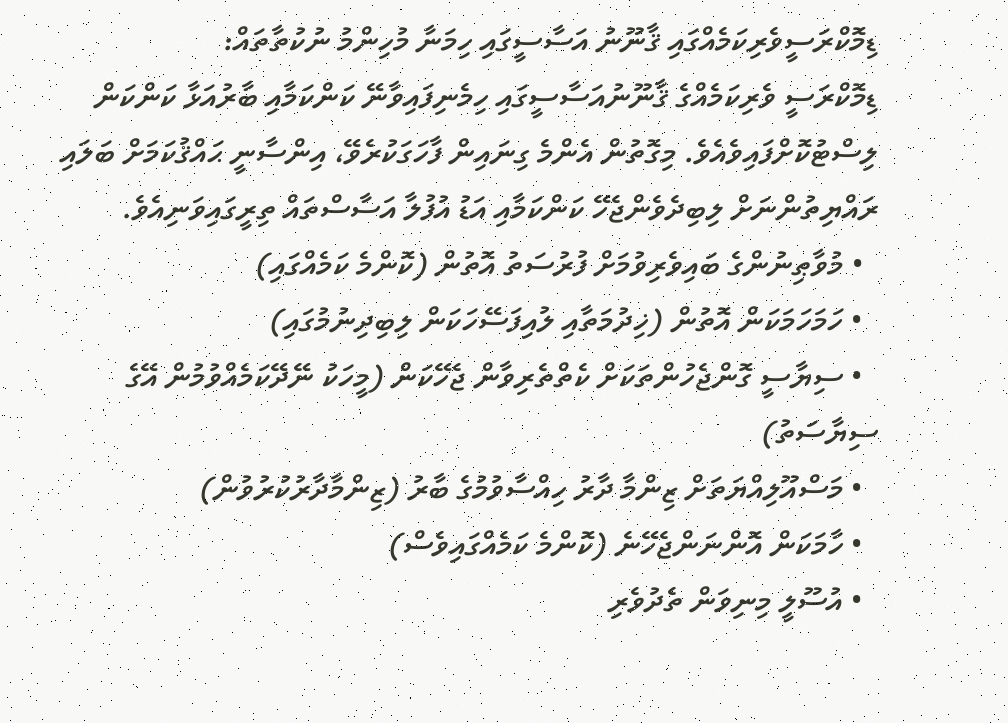ޑިމޮކްރަސީވެރިކަމެއްގައި ޤާނޫނު އަސާސީގައި ހިމަނާ މުހިންމު ނުކުތާތައް:
ޑިމޮކްރަސީ ވެރިކަމެއްގެ ޤާނޫނުއަސާސީގައި ހިމެނިފައިވާނޭ ކަންކަމާއި ބާރުއަޅާ ކަންކަން ލިސްޓުކޮށްފައިވެއެވެ. މިގޮތުން އެންމެ ގިނައިން ފާހަގަކުރެވޭ، އިންސާނީ ޙައްޤުކަމަށް ބަލައި ރައްޔިތުންނަށް ލިބިދެވެންޖެހޭ ކަންކަމާއި އަޑު އުފުލާ އަސާސްތައް ތިރީގައިވަނިއެވެ.
  • މުވާޠިނުންގެ ބައިވެރިވުމަށް ފުރުސަތު އޮތުން (ކޮންމެ ކަމެއްގައި)
  • ހަމަހަމަކަން އޮތުން (ޚިދުމަތާއި ލުއިފަސޭހަކަން ލިބިދިނުމުގައި)
  • ސިޔާސީ ގޮންޖެހުންތަކަށް ކެތްތެރިވާން ޖެހޭކަން (މީހަކު ނޭދޭކަމެއްވުމުން އޭގެ ސިޔާސަތު)
  • މަސްއޫލިއްޔަތަށް ޒިންމާ ދާރު ހިއްސާވުމުގެ ބާރު (ޒިންމާދާރުކުރުވުން)
  • ހާމަކަން އޮންނަންޖެހޭނެ (ކޮންމެ ކަމެއްގައިވެސް)
  • އުސޫލީ މިނިވަން ތެދުވެރި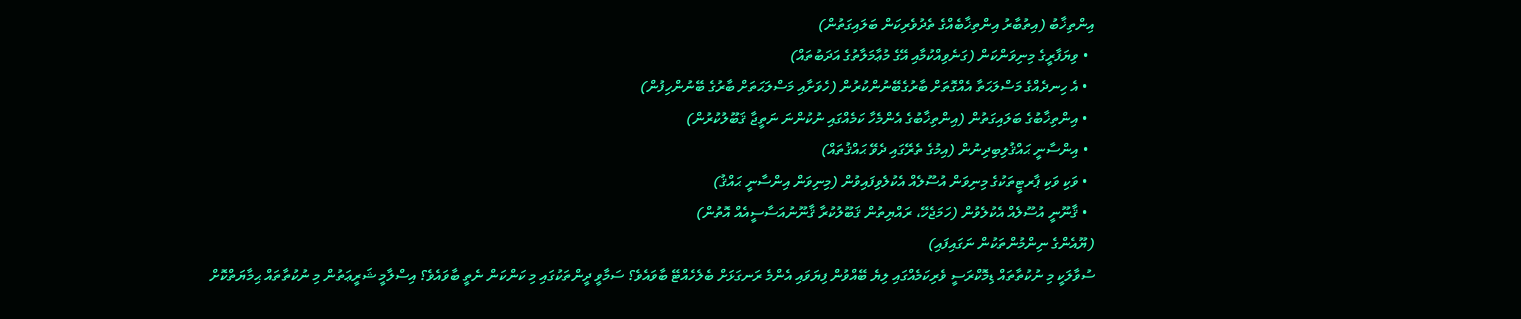އިންތިޚާބު (އިތުބާރު އިންތިޚާބެއްގެ ތެދުވެރިކަން ބަލައިގަތުން)
  • ވިޔަފާރީގެ މިނިވަންކަން (ގަނެވިއްކުމާއި އޭގެ މުޢާމަލާތުގެ އަދަބުތައް)
  • އެ ހިނދެއްގެ މަސްލަޙަތާ އެއްގޮތަށް ބާރުގެބޭނުންކުރުން (ހެވަށާއި މަސްލަޙަތަށް ބާރުގެ ބޭނުންހިފުން)
  • އިންތިޚާބުގެ ބަލައިގަތުން (އިންތިޚާބުގެ އެންމެހާ ކަމެއްގައި ނުކުންނަ ނަތީޖާ ޤަބޫލުކުރުން)
  • އިންސާނީ ޙައްޤުލިބިދިނުން (އިމުގެ ތެރޭގައި ދެވޭ ޙައްޤުތައް)
  • ވަކި ވަކި ޕާރޓީތަކުގެ މިނިވަން އުސޫލެއް އެކުލެވިފައިވުން (މިނިވަން އިންސާނީ ޙައްޤު)
  • ޤާނޫނީ އުސޫލެއް އެކުލެވުން (ހަމަޖެހޭ، ރައްޔިތުން ޤަބޫލުކުރާ ޤާނޫނުއަސާސީއެއް އޮތުން)
(ޔޫއެންގެ ނިންމުންތަކުން ނަގައިފައި)
ސުވާލަކީ މި ނުކުތާތައް ޑިމޮކްރަސީ ވެރިކަމެއްގައި ލިޔެ ބޭއްވުން ފިޔަވައި އެންމެ ރަނގަޅަށް ބެލެހެއްޓޭ ބާވައެވެ؟ ސަމާވީ ދީންތަކުގައި މި ކަންކަން ނެތީ ބާވައެވެ؟ އިސްލާމީ ޝަރީޢަތުން މި ނުކުތާތައް ޙިމާޔަތްކޮށް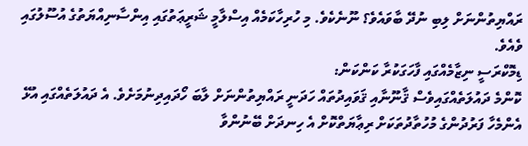ރައްޔިތުންނަށް ލިބި ނުދޭ ބާވައެވެ؟ ނޫނެކެވެ. މި ހުރިހާކަމެއް އިސްލާމީ ޝަރީޢަތުގައި އިންސާނިއްޔަތުގެ އުސޫލުގައި ވެއެވެ.
ޑިމޮކްރަސީ ނިޒާމެއްގައި ފާހަގަކުރާ ކަންކަން:
ކޮންމެ ދައުލަތެއްގައިވެސް ޤާނޫނާއި ޤަވައިދުތައް ހަދަނީ ރައްޔިތުންނަށް ލާބަ ހޯދައިދިނުމަށެވެ. އެ ދައުލަތެއްގައި އުޅޭ އެންމެހާ ފަރުދުންގެ މުހުތާދުތަކަށް ރިޢާޔަތްކޮށް އެ ހިނދަށް ބޭނުންވާ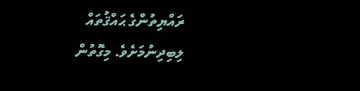ރައްޔިތުންގެ ޙައްޤުތައް ލިބިދިނުމަށެވެ. މިގޮތުން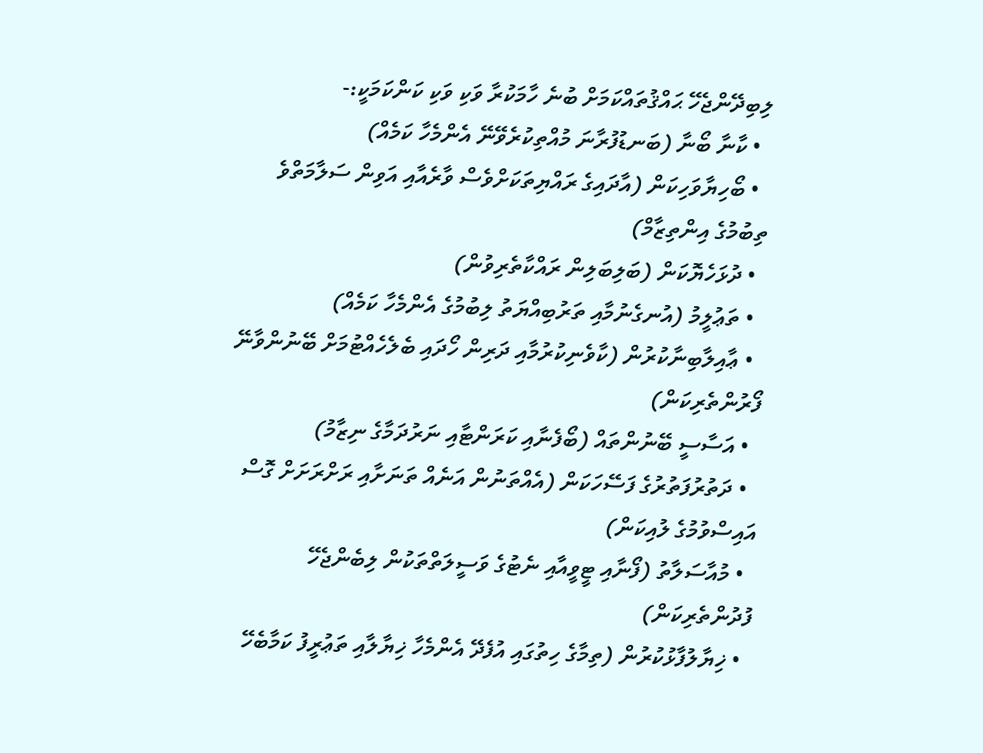ލިބިދޭންޖެހޭ ޙައްޤުތައްކަމަށް ބުނެ ހާމަކުރާ ވަކި ވަކި ކަންކަމަކީ:-
  • ކާނާ ބޯނާ (ބަނޑުފުރާނަ މުއްތިކުރެވޭނޭ އެންމެހާ ކަމެއް)
  • ބޯހިޔާވަހިކަން (އާދައިގެ ރައްޔިތަކަށްވެސް ވާރެއާއި އަވިން ސަލާމަތްވެ ތިބުމުގެ އިންތިޒާމް)
  • ދުޅަހެޔޮކަން (ބަލިބަލިން ރައްކާތެރިވުން)
  • ތަޢުލީމު (އުނގެނުމާއި ތަރުބިއްޔަތު ލިބުމުގެ އެންމެހާ ކަމެއް)
  • ޢާއިލާބިނާކުރުން (ކާވެނިކުރުމާއި ދަރިން ހޯދައި ބެލެހެއްޓުމަށް ބޭނުންވާނޭ ފޯރުންތެރިކަން)
  • އަސާސީ ބޭނުންތައް (ބޯފެނާއި ކަރަންޓާއި ނަރުދަމާގެ ނިޒާމު)
  • ދަތުރުފަތުރުގެ ފަސޭހަކަން (އެއްތަނުން އަނެއް ތަނަށާއި ރަށްރަށަށް ގޮސް އައިސްވުމުގެ ލުއިކަން)
  • މުއާސަލާތު (ފޯނާއި ޓީވީއާއި ނެޓުގެ ވަސީލަތްތަކުން ލިބެންޖެހޭ ފުދުންތެރިކަން)
  • ޚިޔާލުފާޅުކުރުން (ތިމާގެ ހިތުގައި އުފެދޭ އެންމެހާ ޚިޔާލާއި ތަޢުރީފު ކަމާބެހޭ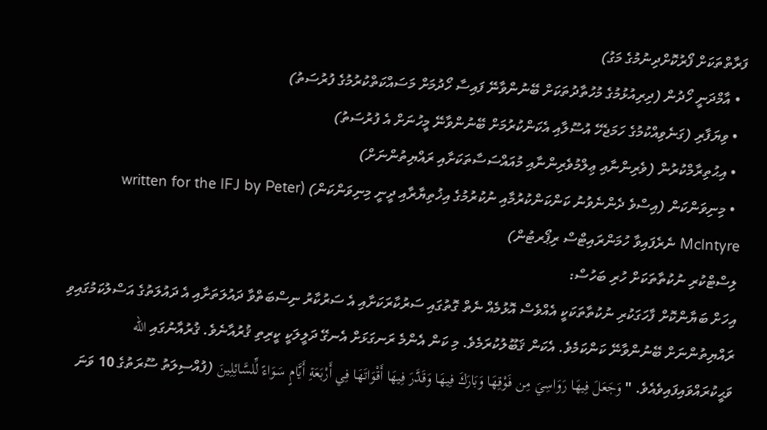ފަރާތްތަކަށް ފޯރުކޮށްދިނުމުގެ މަގު)
  • އާމްދަނީ ހޯދުން (ދިރިއުޅުމުގެ މުހުތާދުތަކަށް ބޭނުންވާނޭ ފައިސާ ހޯދުމަށް މަސައްކަތްކުރުމުގެ ފުރުސަތު)
  • ވިޔަފާރި (ގަނެވިއްކުމުގެ ހަމަޖެހޭ އުސޫލާއި އެކަންކުރުމަށް ބޭނުންވާނޭ މީހުނަށް އެ ފުރުސަތު)
  • އިޙުތިރާމްކުރުން (ވެރިންނާއި ޢިލްމުވެރިންނާއި މުއައްސަސާތަކަށާއި ރައްޔިތުންނަށް)
  • މިނިވަންކަން (އިސްވެ ދެންނެވުނު ކަންކަންކުރުމާއި ނުކުރުމުގެ އިޚުތިޔާރާއި ދީނީ މިނިވަންކަން) (written for the IFJ by Peter McIntyre ނެރެފައިވާ ހުމަންރައިޓްސް ރިޕޯރޓުން)
ލިސްޓްކުރި ނުކުތާތަކަށް ހުރި ބަހުސް:
އިހަށް ބަޔާންކޮށް ފާހަގަކުރި ނުކުތާތަކަކީ އެއްވެސް އޮޅުމެއް ނެތް ގޮތުގައި ސަރުކާރަކަށާއި އެ ސަރުކާރު ނިސްބަތްވާ ދައުލަތަށާއި އެ ދައުލަތުގެ އަސްލުކަމުގައިވި ރައްޔިތުންނަށް ބޭނުންވާނޭ ކަންކަމެވެ. އެކަން ޤަބޫލުކުރަމެވެ. މި ކަން އެންމެ ރަނގަޅަށް އެނގޭ ދަލީލަކީ ކީރިތި ޤުރުއާނެވެ. ޤުރުއާނުގައި الله ވަޙީކުރައްވައިފައިވެއެވެ. " وَجَعَلَ فِيهَا رَوَاسِيَ مِن فَوْقِهَا وَبَارَكَ فِيهَا وَقَدَّرَ فِيهَا أَقْوَاتَهَا فِي أَرْبَعَةِ أَيَّامٍ سَوَاءً لِّلسَّائِلِينَ (ފުއްސިލަތު ސޫރަތުގެ 10 ވަނަ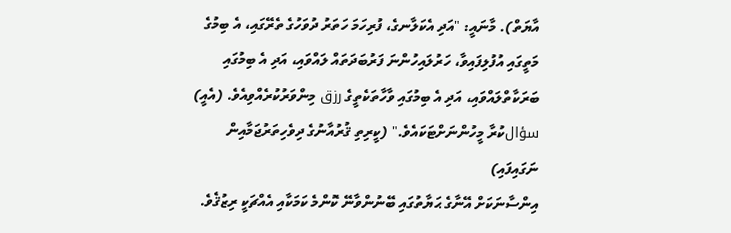އާޔަތް). މާނައީ: "އަދި އެކަލާނގެ، ފުރިހަމަ ހަތަރު ދުވަހުގެ ތެރޭގައި، އެ ބިމުގެ މަތީގައި އުފުލިފައިވާ، ހަރުލައިހުންނަ ފަރުބަދަތައް ލައްވައި، އަދި އެ ބިމުގައި ބަރަކާތްލައްވައި، އަދި އެ ބިމުގައި ވާހާތަކެތީގެ رزق މިންވަރުކުރެއްވިއެވެ. (އެއީ) سؤالކުރާ މީހުންނަށްޓަކައެވެ." (ކީރިތި ޤުރުއާނުގެ ދިވެހިތަރުޖަމާއިން ނަގައިފައި)
އިންސާނަކަށް އޭނާގެ ޙަޔާތުގައި ބޭނުންވާނޭ ކޮންމެ ކަމަކާއި އެއްޗަކީ ރިޒުޤެވެ.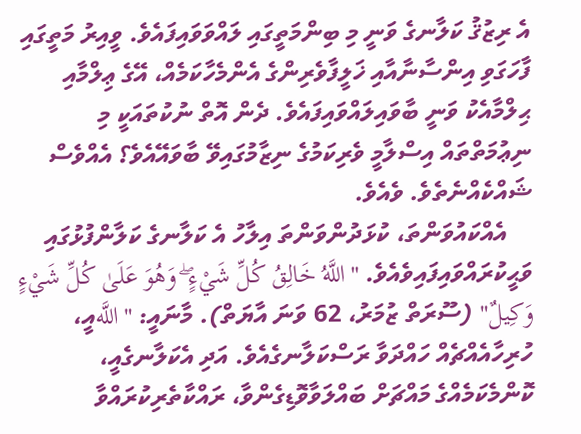އެ ރިޒުޤު ކަލާނގެ ވަނީ މި ބިންމަތީގައި ލައްވަވައިފައެވެ. ވީއިރު މަތީގައި ފާހަގަވި އިންސާނާއާއި ޚަލީފާވެރިންގެ އެންމެހާކަމެއް، އޭގެ ޢިލްމާއި ޙިލްމާއެކު ވަނީ ބާވައިލައްވައިފައެވެ. ދެން އޮތް ނުކުތައަކީ މި ނިޢުމަތްތައް އިސްލާމީ ވެރިކަމުގެ ނިޒާމުގައިވޭ ބާވައޭއެވެ؟ އެއްވެސް ޝައްކެއްނެތެވެ. ވެއެވެ.
    އެއްކައުވަންތަ، ކުޅަދުންވަންތަ އިލާހު އެ ކަލާނގެ ކަލާންފުޅުގައި ވަޙީކުރައްވައިފައިވެއެވެ. "اللَّهُ خَالِقُ كُلِّ شَيْءٍ ۖ وَهُوَ عَلَىٰ كُلِّ شَيْءٍ وَكِيلٌ" (ސޫރަތް ޒުމަރު، 62 ވަނަ އާޔަތް). މާނައީ: "اللَّهއީ، ހުރިހާއެއްޗެއް ހައްދަވާ ރަސްކަލާނގެއެވެ. އަދި އެކަލާނގެއީ، ކޮންމެކަމެއްގެ މައްޗަށް ބައްލަވާވޮޑިގެންވާ، ރައްކާތެރިކުރައްވާ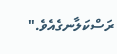ރަސްކަލާނގެއެވެ."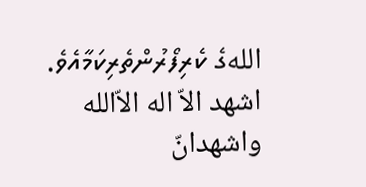اللهގެ ކެރިފޯރުންތެރިކަމާއެވެ. اشهد الاّ اله الاّالله واشهدانّ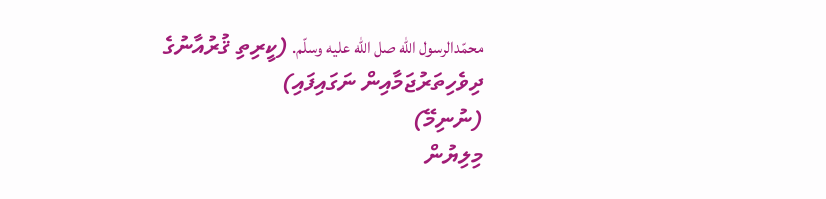محمّدالرسول الله صل الله عليه وسلّم. (ކީރިތި ޤުރުއާނުގެ ދިވެހިތަރުޖަމާއިން ނަގައިފައި)
(ނުނިމޭ)
މިލިޔުން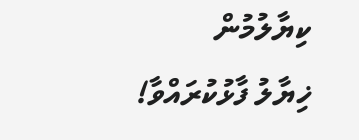ކިޔާލުމުން
ޚިޔާލު ފާޅުކުރައްވާ!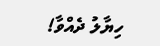ހިޔާލު ދެއްވާ!